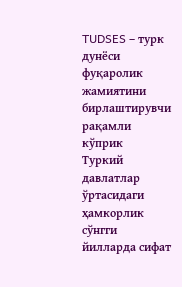TUDSES – турк дунёси фуқаролик жамиятини бирлаштирувчи рақамли кўприк
Туркий давлатлар ўртасидаги ҳамкорлик сўнгги йилларда сифат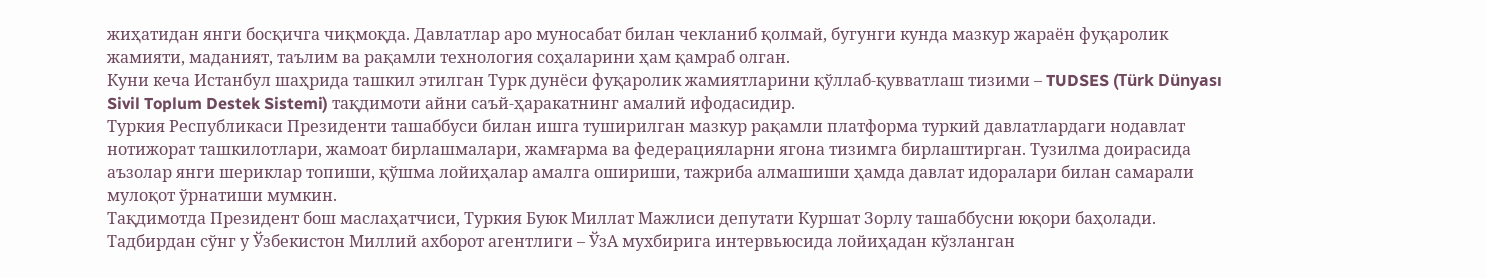жиҳатидан янги босқичга чиқмоқда. Давлатлар аро муносабат билан чекланиб қолмай, бугунги кунда мазкур жараён фуқаролик жамияти, маданият, таълим ва рақамли технология соҳаларини ҳам қамраб олган.
Куни кеча Истанбул шаҳрида ташкил этилган Турк дунёси фуқаролик жамиятларини қўллаб-қувватлаш тизими – TUDSES (Türk Dünyası Sivil Toplum Destek Sistemi) тақдимоти айни саъй-ҳаракатнинг амалий ифодасидир.
Туркия Республикаси Президенти ташаббуси билан ишга туширилган мазкур рақамли платформа туркий давлатлардаги нодавлат нотижорат ташкилотлари, жамоат бирлашмалари, жамғарма ва федерацияларни ягона тизимга бирлаштирган. Тузилма доирасида аъзолар янги шериклар топиши, қўшма лойиҳалар амалга ошириши, тажриба алмашиши ҳамда давлат идоралари билан самарали мулоқот ўрнатиши мумкин.
Тақдимотда Президент бош маслаҳатчиси, Туркия Буюк Миллат Мажлиси депутати Куршат Зорлу ташаббусни юқори баҳолади. Тадбирдан сўнг у Ўзбекистон Миллий ахборот агентлиги – ЎзА мухбирига интервьюсида лойиҳадан кўзланган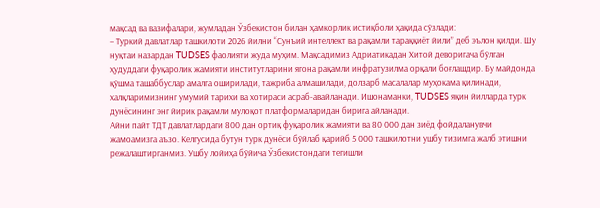мақсад ва вазифалари, жумладан Ўзбекистон билан ҳамкорлик истиқболи ҳақида сўзлади:
– Туркий давлатлар ташкилоти 2026 йилни “Сунъий интеллект ва рақамли тараққиёт йили” деб эълон қилди. Шу нуқтаи назардан TUDSES фаолияти жуда муҳим. Мақсадимиз Адриатикадан Хитой деворигача бўлган ҳудуддаги фуқаролик жамияти институтларини ягона рақамли инфратузилма орқали боғлашдир. Бу майдонда қўшма ташаббуслар амалга оширилади, тажриба алмашилади, долзарб масалалар муҳокама қилинади, халқларимизнинг умумий тарихи ва хотираси асраб-авайланади. Ишонаманки, TUDSES яқин йилларда турк дунёсининг энг йирик рақамли мулоқот платформаларидан бирига айланади.
Айни пайт ТДТ давлатлардаги 800 дан ортиқ фуқаролик жамияти ва 80 000 дан зиёд фойдаланувчи жамоамизга аъзо. Келгусида бутун турк дунёси бўйлаб қарийб 5 000 ташкилотни ушбу тизимга жалб этишни режалаштирганмиз. Ушбу лойиҳа бўйича Ўзбекистондаги тегишли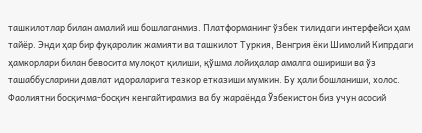ташкилотлар билан амалий иш бошлаганмиз. Платформанинг ўзбек тилидаги интерфейси ҳам тайёр. Энди ҳар бир фуқаролик жамияти ва ташкилот Туркия, Венгрия ёки Шимолий Кипрдаги ҳамкорлари билан бевосита мулоқот қилиши, қўшма лойиҳалар амалга ошириши ва ўз ташаббусларини давлат идораларига тезкор етказиши мумкин. Бу ҳали бошланиши, холос. Фаолиятни босқичма-босқич кенгайтирамиз ва бу жараёнда Ўзбекистон биз учун асосий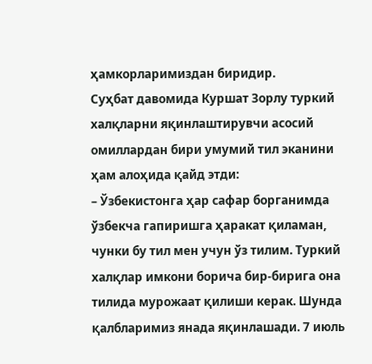ҳамкорларимиздан биридир.
Суҳбат давомида Куршат Зорлу туркий халқларни яқинлаштирувчи асосий омиллардан бири умумий тил эканини ҳам алоҳида қайд этди:
– Ўзбекистонга ҳар сафар борганимда ўзбекча гапиришга ҳаракат қиламан, чунки бу тил мен учун ўз тилим. Туркий халқлар имкони борича бир-бирига она тилида мурожаат қилиши керак. Шунда қалбларимиз янада яқинлашади. 7 июль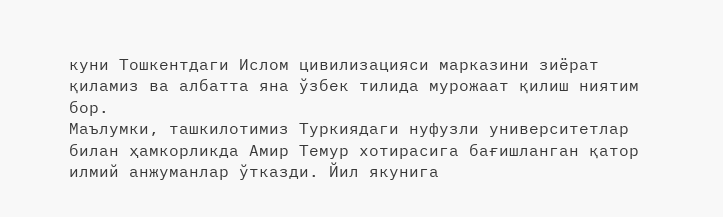куни Тошкентдаги Ислом цивилизацияси марказини зиёрат қиламиз ва албатта яна ўзбек тилида мурожаат қилиш ниятим бор.
Маълумки, ташкилотимиз Туркиядаги нуфузли университетлар билан ҳамкорликда Амир Темур хотирасига бағишланган қатор илмий анжуманлар ўтказди. Йил якунига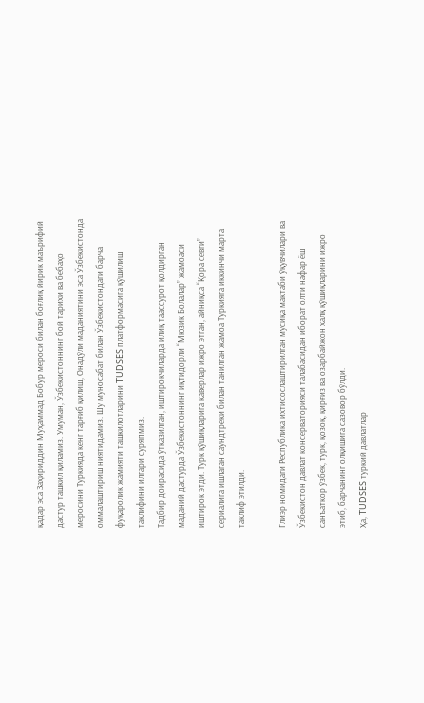қадар эса Заҳириддин Муҳаммад Бобур мероси билан боғлиқ йирик маърифий дастур ташкил қиламиз. Умуман, Ўзбекистоннинг бой тарихи ва бебаҳо меросини Туркияда кенг тарғиб қилиш, Онадўли маданиятини эса Ўзбекистонда оммалаштириш ниятидамиз. Шу муносабат билан Ўзбекистондаги барча фуқаролик жамияти ташкилотларини TUDSES платформасига қўшилиш таклифини илгари суряпмиз.
Тадбир доирасида ўтказилган, иштирокчиларда илиқ таассурот қолдирган маданий дастурда Ўзбекистоннинг иқтидорли “Мюзик Болалар” жамоаси иштирок этди. Турк қўшиқларига каверлар ижро этган, айниқса “Қора севги” сериалига ишлаган саундтреки билан танилган жамоа Туркияга иккинчи марта таклиф этилди.

Глиэр номидаги Республика ихтисослаштирилган мусиқа мактаби ўқувчилари ва Ўзбекистон давлат консерваторияси талабасидан иборат олти нафар ёш санъаткор ўзбек, турк, қозоқ, қирғиз ва озарбайжон халқ қўшиқларини ижро этиб, барчанинг олқишига сазовор бўлди.
Ҳа, TUDSES туркий давлатлар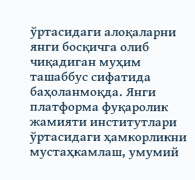ўртасидаги алоқаларни янги босқичга олиб чиқадиган муҳим ташаббус сифатида баҳоланмоқда. Янги платформа фуқаролик жамияти институтлари ўртасидаги ҳамкорликни мустаҳкамлаш, умумий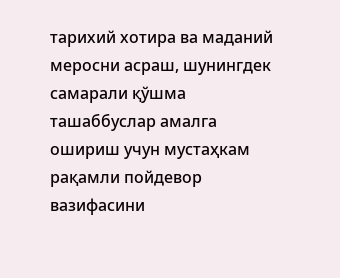тарихий хотира ва маданий меросни асраш, шунингдек самарали қўшма ташаббуслар амалга ошириш учун мустаҳкам рақамли пойдевор вазифасини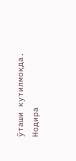ўташи кутилмоқда.
Нодира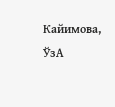Кайимова, ЎзА